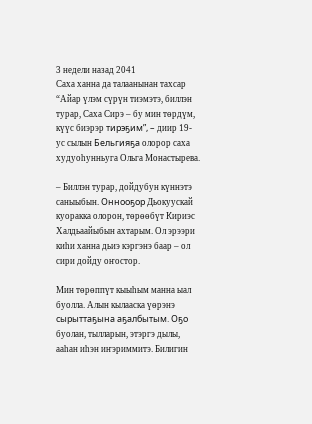3 недели назад 2041
Саха ханна да талаанынан тахсар
“Айар үлэм сүрүн тиэмэтэ, биллэн турар, Саха Сирэ – бу мин төрдүм, күүс биэрэр тирэҕим”, – диир 19-ус сылын Бельгияҕа олорор саха худуоһунньуга Ольга Монастырева.

– Биллэн турар, дойдубун күннэтэ саныыбын. Оннооҕор Дьокуускай куоракка олорон, төрөөбүт Кириэс Халдьаайыбын ахтарым. Ол эрээри киһи ханна дьиэ кэргэнэ баар – ол сири дойду оҥостор.

Мин төрөппүт кыыһым манна ыал буолла. Алын кылааска үөрэнэ сырыттаҕына аҕалбытым. Оҕо буолан, тылларын, этэргэ дылы, ааһан иһэн иҥэриммитэ. Билигин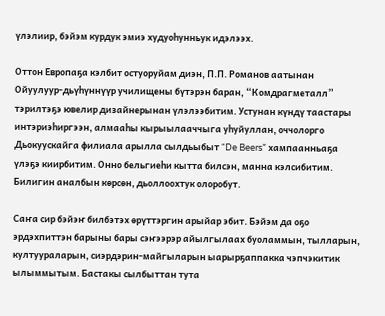үлэлиир, бэйэм курдук эмиэ худуоһунньук идэлээх.

Оттон Европаҕа кэлбит остуоруйам диэн, П.П. Романов аатынан Ойуулуур-дьүһүннүүр училищены бүтэрэн баран, “Комдрагметалл” тэрилтэҕэ ювелир дизайнерынан үлэлээбитим. Устунан күндү таастары интэриэһиргээн, алмааһы кырыылааччыга уһуйуллан, оччолорго Дьокуускайга филиала арылла сылдьыбыт “De Beers” хампаанньаҕа үлэҕэ киирбитим. Онно бельгиеһи кытта билсэн, манна кэлсибитим. Билигин аналбын көрсөн, дьоллоохтук олоробут.

Саҥа сир бэйэҥ билбэтэх өрүттэргин арыйар эбит. Бэйэм да оҕо эрдэхпиттэн барыны бары сэҥээрэр айылгылаах буоламмын, тылларын, култуураларын, сиэрдэрин-майгыларын ыарырҕаппакка чэпчэкитик ылыммытым. Бастакы сылбыттан тута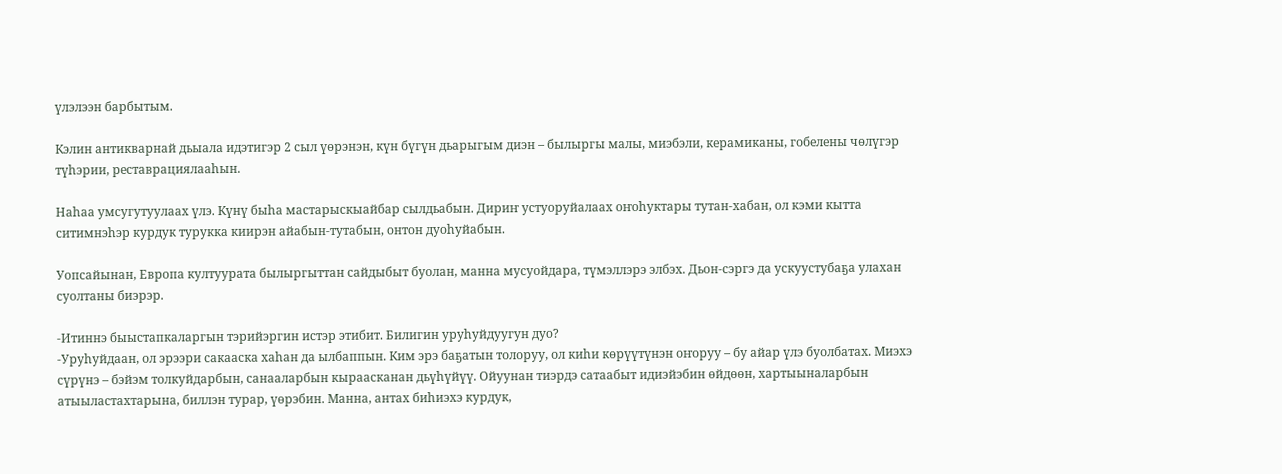үлэлээн барбытым.

Кэлин антикварнай дьыала идэтигэр 2 сыл үөрэнэн, күн бүгүн дьарыгым диэн – былыргы малы, миэбэли, керамиканы, гобелены чөлүгэр түһэрии, реставрациялааһын.

Наһаа умсугутуулаах үлэ. Күнү быһа мастарыскыайбар сылдьабын. Дириҥ устуоруйалаах оҥоһуктары тутан-хабан, ол кэми кытта ситимнэһэр курдук турукка киирэн айабын-тутабын, онтон дуоһуйабын.

Уопсайынан, Европа култуурата былыргыттан сайдыбыт буолан, манна мусуойдара, түмэллэрэ элбэх. Дьон-сэргэ да ускуустубаҕа улахан суолтаны биэрэр.

-Итиннэ быыстапкаларгын тэрийэргин истэр этибит. Билигин уруһуйдуугун дуо?
-Уруһуйдаан, ол эрээри сакааска хаһан да ылбаппын. Ким эрэ баҕатын толоруу, ол киһи көрүүтүнэн оҥоруу – бу айар үлэ буолбатах. Миэхэ сүрүнэ – бэйэм толкуйдарбын, санааларбын кыраасканан дьүһүйүү. Ойуунан тиэрдэ сатаабыт идиэйэбин өйдөөн, хартыыналарбын атыыластахтарына, биллэн турар, үөрэбин. Манна, антах биһиэхэ курдук,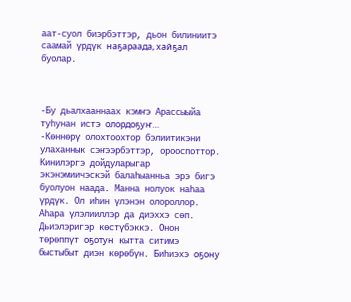аат-суол биэрбэттэр, дьон билиниитэ саамай үрдүк наҕараада, хайҕал буолар.



-Бу дьалхааннаах кэмҥэ Арассыыйа туһунан истэ олордоҕуҥ…
-Көннөрү олохтоохтор бэлиитикэни улаханнык сэҥээрбэттэр, орооспоттор. Кинилэргэ дойдуларыгар экэнэмиичэскэй балаһыанньа эрэ бигэ буолуон наада. Манна нолуок наһаа үрдүк. Ол иһин үлэнэн олороллор. Аһара үлэлииллэр да диэххэ сөп. Дьиэлэригэр көстүбэккэ. Онон төрөппүт оҕотун кытта ситимэ быстыбыт диэн көрөбүн. Биһиэхэ оҕону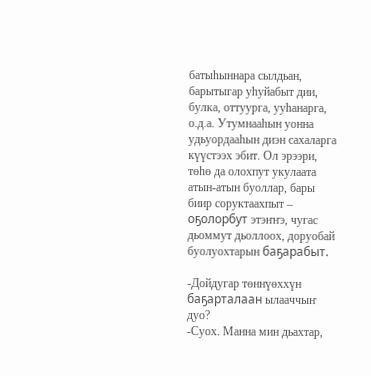батыһыннара сылдьан, барытыгар уһуйабыт дии, булка, оттуурга, ууһанарга, о.д.а. Утумнааһын уонна удьуордааһын диэн сахаларга күүстээх эбит. Ол эрээри, төһө да олохпут укулаата атын-атын буоллар, бары биир соруктаахпыт – оҕолорбут этэҥҥэ, чугас дьоммут дьоллоох, доруобай буолуохтарын баҕарабыт.

-Дойдугар төннүөххүн баҕарталаан ылааччыҥ дуо?
-Суох. Манна мин дьахтар,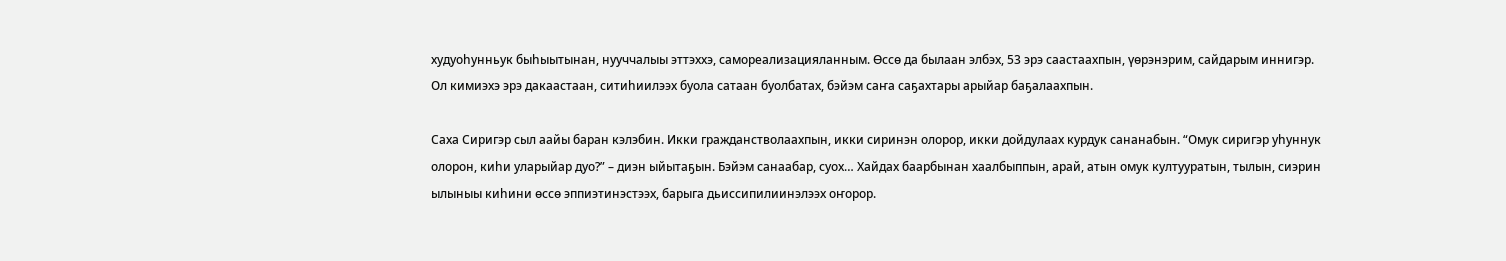худуоһунньук быһыытынан, нууччалыы эттэххэ, самореализацияланным. Өссө да былаан элбэх, 53 эрэ саастаахпын, үөрэнэрим, сайдарым иннигэр. Ол кимиэхэ эрэ дакаастаан, ситиһиилээх буола сатаан буолбатах, бэйэм саҥа саҕахтары арыйар баҕалаахпын.

Саха Сиригэр сыл аайы баран кэлэбин. Икки гражданстволаахпын, икки сиринэн олорор, икки дойдулаах курдук сананабын. “Омук сиригэр уһуннук олорон, киһи уларыйар дуо?” – диэн ыйытаҕын. Бэйэм санаабар, суох… Хайдах баарбынан хаалбыппын, арай, атын омук култууратын, тылын, сиэрин ылыныы киһини өссө эппиэтинэстээх, барыга дьиссипилиинэлээх оҥорор.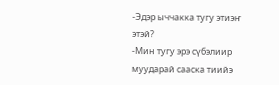-Эдэр ыччакка тугу этиэҥ этэй?
-Мин тугу эрэ сүбэлиир муударай сааска тиийэ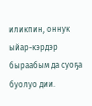иликпин, оннук ыйар-кэрдэр быраабым да суоҕа буолуо дии.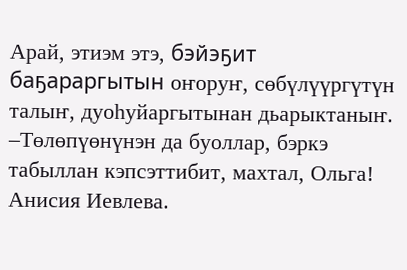Арай, этиэм этэ, бэйэҕит баҕараргытын оҥоруҥ, сөбүлүүргүтүн талыҥ, дуоһуйаргытынан дьарыктаныҥ.
–Төлөпүөнүнэн да буоллар, бэркэ табыллан кэпсэттибит, махтал, Ольга!
Анисия Иевлева.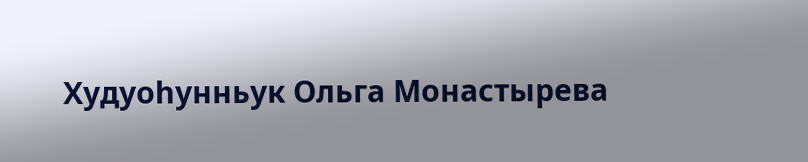Худуоһунньук Ольга Монастырева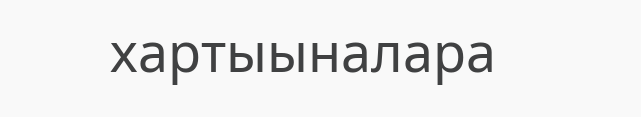хартыыналара